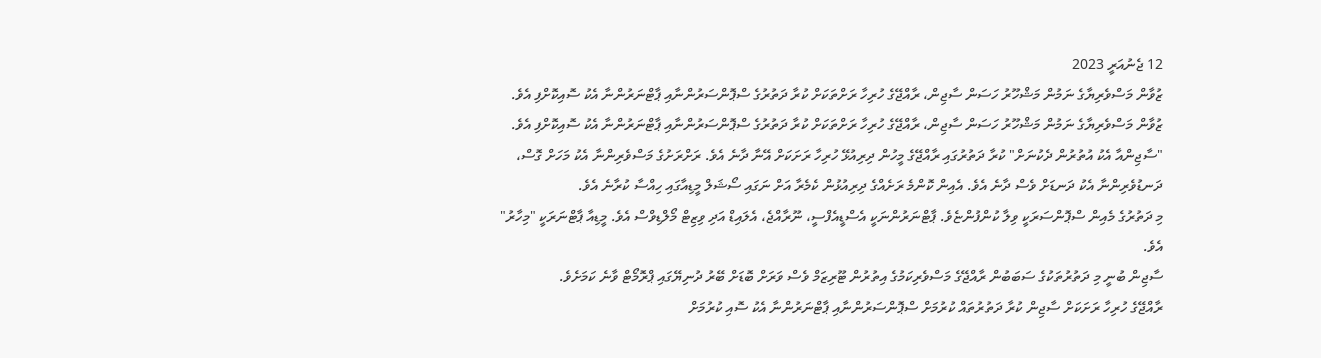12 ޖެނުއަރީ 2023
ޒުވާން މަސްވެރިޔާގެ ނަމުން މަޝްހޫރު ހަސަން ސާޖިން، ރާއްޖޭގެ ހުރިހާ ރަށްތަކަށް ކުރާ ދަތުރުގެ ސްޕޮންސަރުންނާއި ޕާޓްނަރުންނާ އެކު ސޮއިކޮށްފި އެވެ.
ޒުވާން މަސްވެރިޔާގެ ނަމުން މަޝްހޫރު ހަސަން ސާޖިން، ރާއްޖޭގެ ހުރިހާ ރަށްތަކަށް ކުރާ ދަތުރުގެ ސްޕޮންސަރުންނާއި ޕާޓްނަރުންނާ އެކު ސޮއިކޮށްފި އެވެ.
"ސާޖިންއާ އެކު އުތުރުން ދެކުނަށް" ކުރާ ދަތުރުގައި ރާއްޖޭގެ މީހުން ދިރިއުޅޭ ހުރިހާ ރަށަކަށް އޭނާ ދާނެ އެވެ. ރަށްރަށުގެ މަސްވެރިންނާ އެކު މަހަށް ގޮސް، ދަނޑުވެރިންނާ އެކު ދަނޑަށް ވެސް ދާނެ އެވެ. އެއިން ކޮންމެ ރަށެއްގެ ދިރިއުޅުން ކެމެރާ އަށް ނަގައި ސޯޝަލް މީޑިއާގައި ހިއްސާ ކުރާނެ އެވެ.
މި ދަތުރުގެ މެއިން ސްޕޮންސަރަކީ ވިލާ ކުންފުންޏެވެ. ޕާޓްނަރުންނަކީ އެސްޑީއެފްސީ، ނޫރާއްޖެ، އެލައިޑް އަދި ވިޒިޓް މޯލްޑިވްސް އެވެ. މީޑިއާ ޕާޓްނަރަކީ "މިހާރު" އެވެ.
ސާޖިން ބުނީ މި ދަތުރުތަކުގެ ސަބަބުން ރާއްޖޭގެ މަސްވެރިކަމުގެ އިތުރުން ޓޫރިޒަމް ވެސް ވަރަށް ބޮޑަށް ބޭރު ދުނިޔޭގައި ޕްރޮމޯޓް ވާނެ ކަމަށެވެ.
ރާއްޖޭގެ ހުރިހާ ރަށަކަށް ސާޖިން ކުރާ ދަތުރުތައް ކުރުމަށް ސްޕޮންސަރުންނާއި ޕާޓްނަރުންނާ އެކު ސޮއި ކުރުމަށް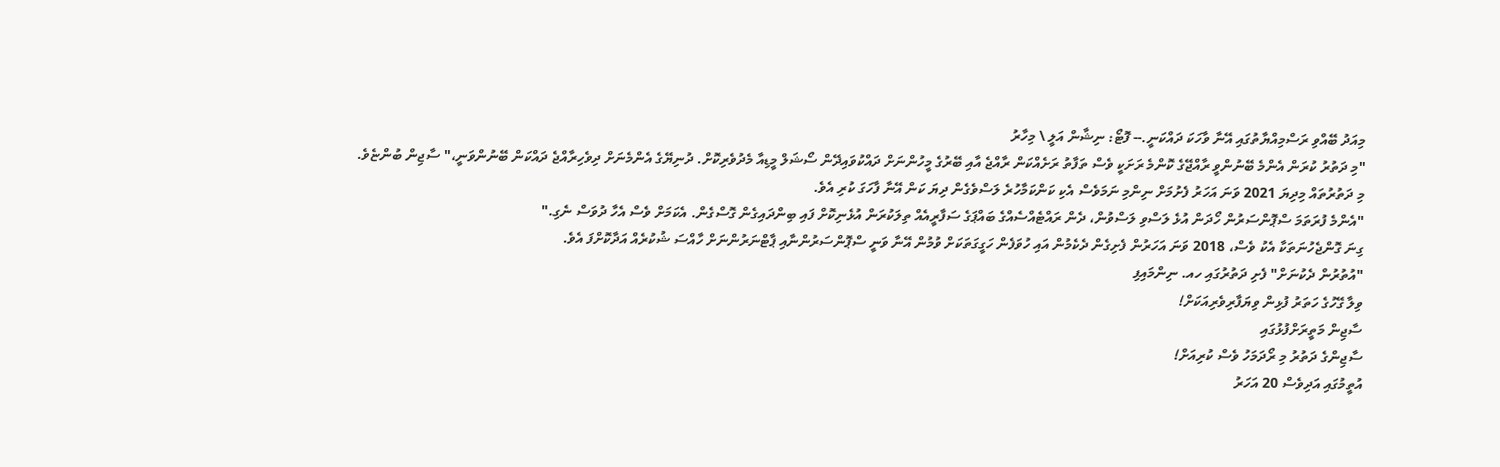މިއަދު ބޭއްވި ރަސްމިއްޔާތުގައި އޭނާ ވާހަކަ ދައްކަނީ.-- ފޮޓޯ: ނިޝާން އަލީ \ މިހާރު
"މި ދަތުރު ކުރަން އެންމެ ބޭނުންވީ ރާއްޖޭގެ ކޮންމެ ރަށަކީ ވެސް ތަފާތު ރަށެއްކަން ރާއްޖެ އާއި ބޭރުގެ މީހުންނަށް ދައްކުވައިދޭން ސޯޝަލް މީޑިއާ މެދުވެރިކޮށް. ދުނިޔޭގެ އެންމެނަށް ދިވެހިރާއްޖެ ދައްކަން ބޭނުންވަނީ،" ސާޖިން ބުންޏެވެ.
މި ދަތުރުތައް މިދިޔަ 2021 ވަނަ އަހަރު ފެށުމަށް ނިންމި ނަމަވެސް އެކި ކަންކަމާހުރެ ލަސްވެގެން ދިޔަ ކަން އޭނާ ފާހަގަ ކުރި އެވެ.
"އެންމެ ފުރަތަމަ ސްޕޮންސަރުން ހޯދަން އުޅެ ލަސްވި ލަސްވުން، ދެން ރައްޓެއްސެއްގެ ބައްޕަގެ ސަފާރީއެއް ތިލަކުރަން އުޅެނިކޮށް ފައި ބިންދައިގެން ގޮސްގެން. އެކަމަށް ވެސް އެހާ ދުވަސް ނެގި."
ގިނަ ގޮންޖެހުނަތަކާ އެކު ވެސް، 2018 ވަނަ އަހަރުން ފެށިގެން ދެކެމުން އައި ހުވަފެން ހަގީގަތަކަށް ވުމުން އޭނާ ވަނީ ސްޕޮންސަރުންނާއި ޕާޓްނަރުންނަށް ހާއްސަ ޝުކުރެއް އަދާކޮށްފަ އެވެ.
"އުތުރުން ދެކުނަށް" ފެށި ދަތުރުގައި ހއ. ނިންމައިފި
ވިލާ ގޭހުގެ ހަތަރު ފުޅިން ވިޔަފާރިވެރިއަކަށް!
ސާޖިން މަތީރަށްފުޅުގައި
ސާޖިންގެ ދަތުރު މި ރޯދަމަހު ވެސް ކުރިއަށް!
އުތީމުގައި އަދިވެސް 20 އަހަރު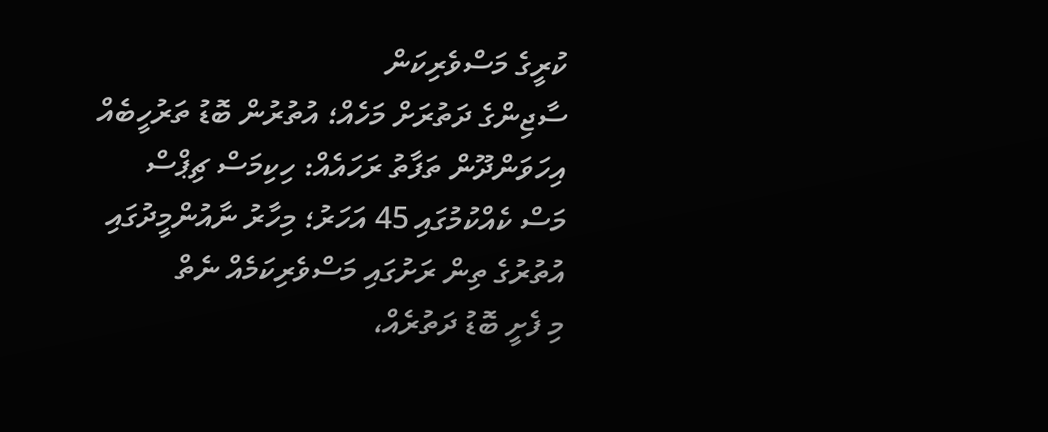ކުރީގެ މަސްވެރިކަން
ސާޖިންގެ ދަތުރަށް މަހެއް؛ އުތުރުން ބޮޑު ތަރުހީބެއް
އިހަވަންދޫން ތަފާތު ރަހައެއް: ހިކިމަސް ޗިޕްސް
މަސް ކެއްކުމުގައި 45 އަހަރު؛ މިހާރު ނާއުންމީދުގައި
އުތުރުގެ ތިން ރަށުގައި މަސްވެރިކަމެއް ނެތް
މި ފެށީ ބޮޑު ދަތުރެއް،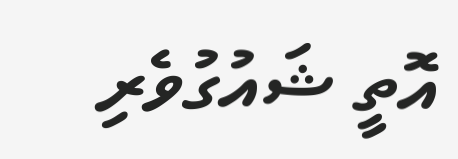އޮތީ ޝައުގުވެރި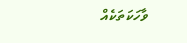ވާހަކަތަކެއް